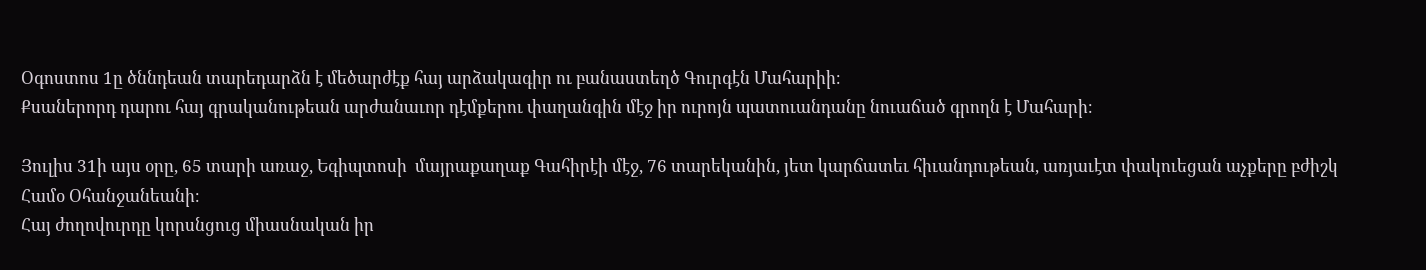Օգոստոս 1ը ծննդեան տարեդարձն է մեծարժէք հայ արձակագիր ու բանաստեղծ Գուրգէն Մահարիի։
Քսաներորդ դարու հայ գրականութեան արժանաւոր դէմքերու փաղանգին մէջ իր ուրոյն պատուանդանը նուաճած գրողն է Մահարի։

Յուլիս 31ի այս օրը, 65 տարի առաջ, Եգիպտոսի  մայրաքաղաք Գահիրէի մէջ, 76 տարեկանին, յետ կարճատեւ հիւանդութեան, առյաւէտ փակուեցան աչքերը բժիշկ Համօ Օհանջանեանի։
Հայ ժողովուրդը կորսնցուց միասնական իր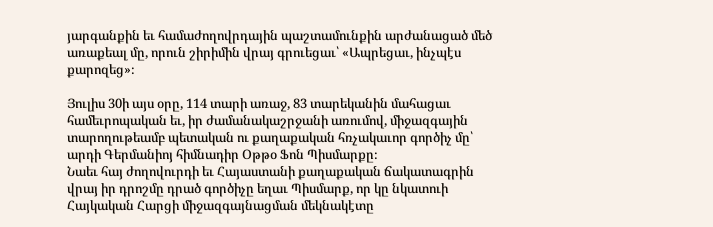յարգանքին եւ համաժողովրդային պաշտամունքին արժանացած մեծ առաքեալ մը, որուն շիրիմին վրայ գրուեցաւ՝ «Ապրեցաւ, ինչպէս քարոզեց»։

Յուլիս 30ի այս օրը, 114 տարի առաջ, 83 տարեկանին մահացաւ համեւրոպական եւ, իր ժամանակաշրջանի առումով, միջազգային տարողութեամբ պետական ու քաղաքական հռչակաւոր գործիչ մը՝ արդի Գերմանիոյ հիմնադիր Օթթօ Ֆոն Պիսմարքը։
Նաեւ հայ ժողովուրդի եւ Հայաստանի քաղաքական ճակատագրին վրայ իր դրոշմը դրած գործիչը եղաւ Պիսմարք, որ կը նկատուի Հայկական Հարցի միջազգայնացման մեկնակէտը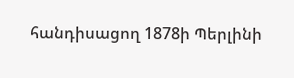հանդիսացող 1878ի Պերլինի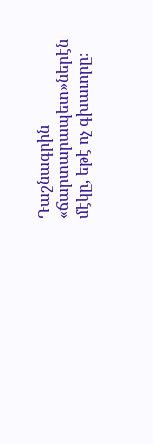Դաշնագրին «ճարտարապետ»ներէն մէկը, եթէ ոչ գխաւորը։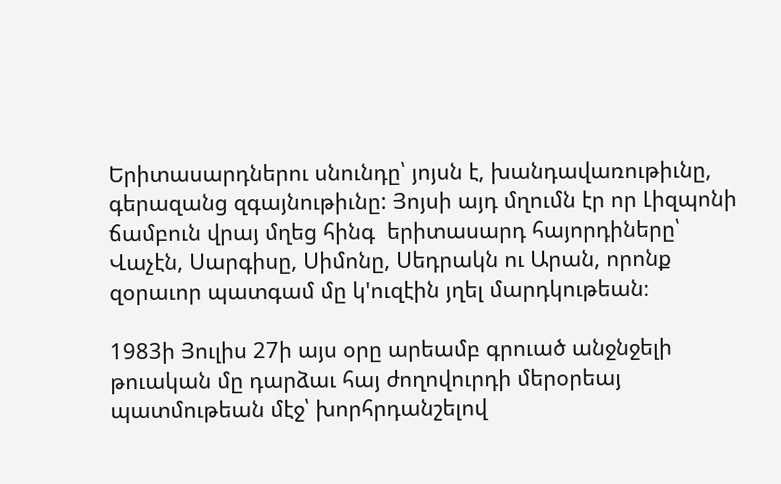Երիտասարդներու սնունդը՝ յոյսն է, խանդավառութիւնը, գերազանց զգայնութիւնը: Յոյսի այդ մղումն էր որ Լիզպոնի ճամբուն վրայ մղեց հինգ  երիտասարդ հայորդիները՝ Վաչէն, Սարգիսը, Սիմոնը, Սեդրակն ու Արան, որոնք զօրաւոր պատգամ մը կ'ուզէին յղել մարդկութեան։

1983ի Յուլիս 27ի այս օրը արեամբ գրուած անջնջելի թուական մը դարձաւ հայ ժողովուրդի մերօրեայ պատմութեան մէջ՝ խորհրդանշելով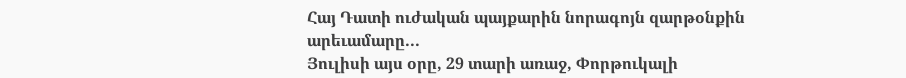Հայ Դատի ուժական պայքարին նորագոյն զարթօնքին արեւամարը...
Յուլիսի այս օրը, 29 տարի առաջ, Փորթուկալի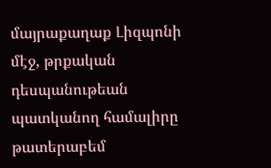մայրաքաղաք Լիզպոնի մէջ, թրքական դեսպանութեան պատկանող համալիրը թատերաբեմ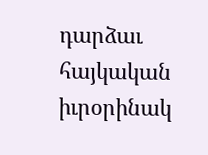դարձաւ հայկական իւրօրինակ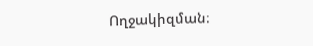Ողջակիզման։